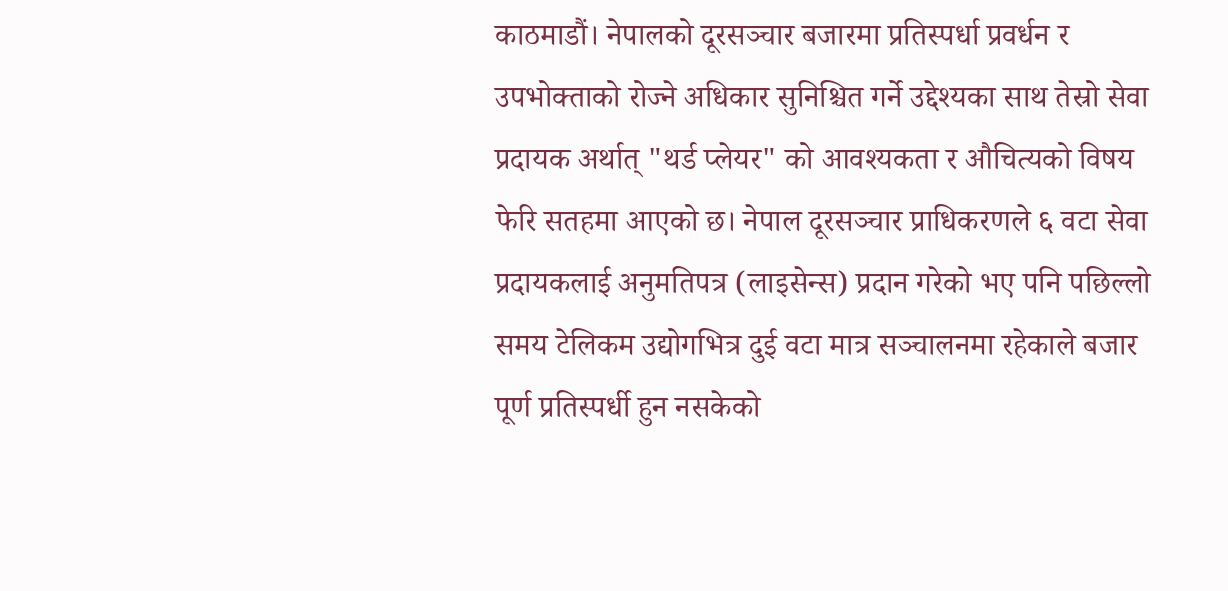काठमाडौं। नेपालको दूरसञ्चार बजारमा प्रतिस्पर्धा प्रवर्धन र उपभोक्ताको रोज्ने अधिकार सुनिश्चित गर्ने उद्देश्यका साथ तेस्रो सेवा प्रदायक अर्थात् "थर्ड प्लेयर" को आवश्यकता र औचित्यको विषय फेरि सतहमा आएको छ। नेपाल दूरसञ्चार प्राधिकरणले ६ वटा सेवा प्रदायकलाई अनुमतिपत्र (लाइसेन्स) प्रदान गरेको भए पनि पछिल्लो समय टेलिकम उद्योगभित्र दुई वटा मात्र सञ्चालनमा रहेकाले बजार पूर्ण प्रतिस्पर्धी हुन नसकेको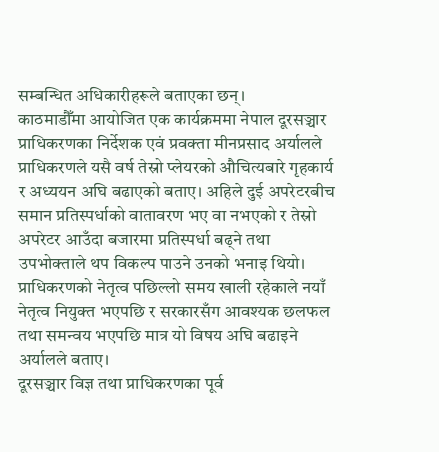सम्बन्धित अधिकारीहरूले बताएका छन्।
काठमाडौँमा आयोजित एक कार्यक्रममा नेपाल दूरसञ्चार प्राधिकरणका निर्देशक एवं प्रवक्ता मीनप्रसाद अर्यालले प्राधिकरणले यसै वर्ष तेस्रो प्लेयरको औचित्यबारे गृहकार्य र अध्ययन अघि बढाएको बताए। अहिले दुई अपरेटरबीच समान प्रतिस्पर्धाको वातावरण भए वा नभएको र तेस्रो अपरेटर आउँदा बजारमा प्रतिस्पर्धा बढ्ने तथा उपभोक्ताले थप विकल्प पाउने उनको भनाइ थियो। प्राधिकरणको नेतृत्व पछिल्लो समय खाली रहेकाले नयाँ नेतृत्व नियुक्त भएपछि र सरकारसँग आवश्यक छलफल तथा समन्वय भएपछि मात्र यो विषय अघि बढाइने अर्यालले बताए।
दूरसञ्चार विज्ञ तथा प्राधिकरणका पूर्व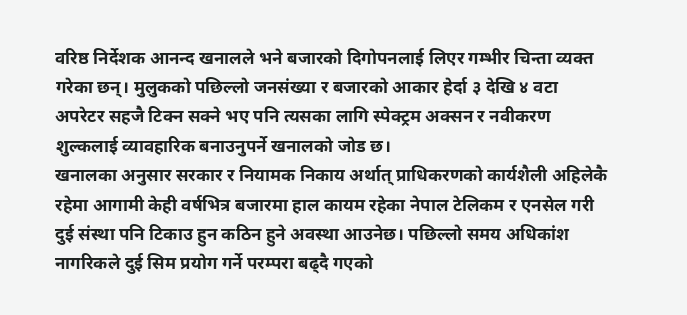वरिष्ठ निर्देशक आनन्द खनालले भने बजारको दिगोपनलाई लिएर गम्भीर चिन्ता व्यक्त गरेका छन्। मुलुकको पछिल्लो जनसंख्या र बजारको आकार हेर्दा ३ देखि ४ वटा अपरेटर सहजै टिक्न सक्ने भए पनि त्यसका लागि स्पेक्ट्रम अक्सन र नवीकरण शुल्कलाई व्यावहारिक बनाउनुपर्ने खनालको जोड छ।
खनालका अनुसार सरकार र नियामक निकाय अर्थात् प्राधिकरणको कार्यशैली अहिलेकै रहेमा आगामी केही वर्षभित्र बजारमा हाल कायम रहेका नेपाल टेलिकम र एनसेल गरी दुई संस्था पनि टिकाउ हुन कठिन हुने अवस्था आउनेछ। पछिल्लो समय अधिकांश नागरिकले दुई सिम प्रयोग गर्ने परम्परा बढ्दै गएको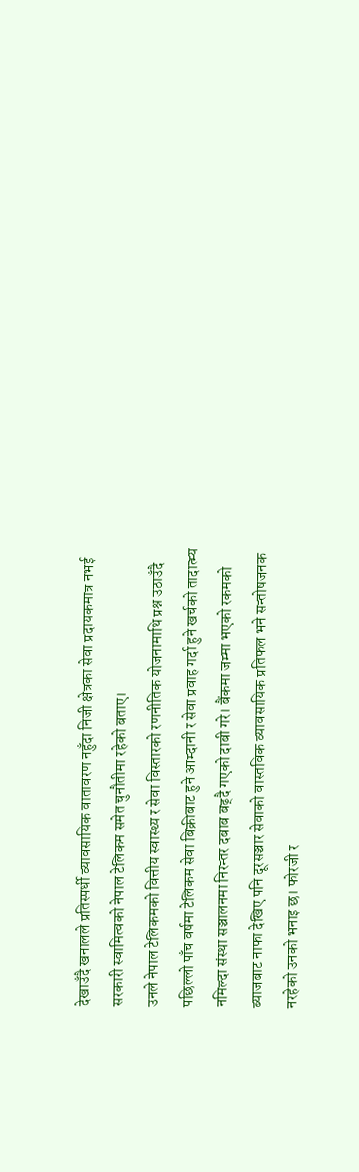देखाउँदै खनालले प्रतिस्पर्धी व्यावसायिक वातावरण नहुँदा निजी क्षेत्रका सेवा प्रदायकमात्र नभई सरकारी स्वामित्वको नेपाल टेलिकम समेत चुनौतीमा रहेको बताए।
उनले नेपाल टेलिकमको वित्तीय स्वास्थ्य र सेवा विस्तारको रणनीतिक योजनामाथि प्रश्न उठाउँदै पछिल्लो पाँच वर्षमा टेलिकम सेवा बिक्रीबाट हुने आम्दानी र सेवा प्रवाह गर्दा हुने खर्चको तादात्म्य नमिल्दा संस्था सञ्चालनमा निरन्तर दबाब बढ्दै गएको दाबी गरे। बैंकमा जम्मा भएको रकमको ब्याजबाट नाफा देखिए पनि दूरसञ्चार सेवाको वास्तविक व्यावसायिक प्रतिफल भने सन्तोषजनक नरहेको उनको भनाइ छ। फोरजी र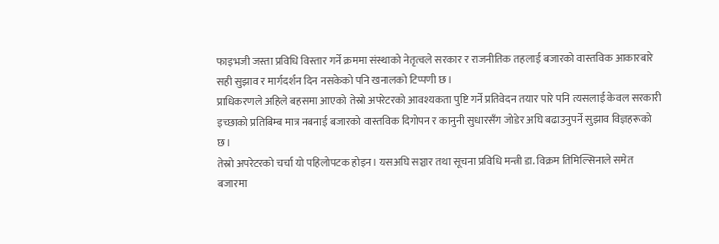फाइभजी जस्ता प्रविधि विस्तार गर्ने क्रममा संस्थाको नेतृत्वले सरकार र राजनीतिक तहलाई बजारको वास्तविक आकारबारे सही सुझाव र मार्गदर्शन दिन नसकेको पनि खनालको टिप्पणी छ।
प्राधिकरणले अहिले बहसमा आएको तेस्रो अपरेटरको आवश्यकता पुष्टि गर्ने प्रतिवेदन तयार पारे पनि त्यसलाई केवल सरकारी इच्छाको प्रतिबिम्ब मात्र नबनाई बजारको वास्तविक दिगोपन र कानुनी सुधारसँग जोडेर अघि बढाउनुपर्ने सुझाव विज्ञहरूको छ।
तेस्रो अपरेटरको चर्चा यो पहिलोपटक होइन। यसअघि सञ्चार तथा सूचना प्रविधि मन्त्री डा. विक्रम तिमिल्सिनाले समेत बजारमा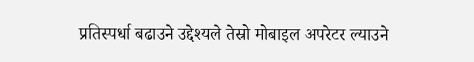प्रतिस्पर्धा बढाउने उद्देश्यले तेस्रो मोबाइल अपरेटर ल्याउने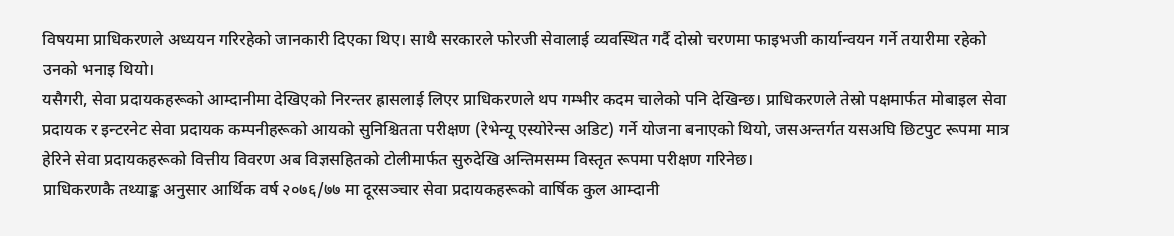विषयमा प्राधिकरणले अध्ययन गरिरहेको जानकारी दिएका थिए। साथै सरकारले फोरजी सेवालाई व्यवस्थित गर्दै दोस्रो चरणमा फाइभजी कार्यान्वयन गर्ने तयारीमा रहेको उनको भनाइ थियो।
यसैगरी, सेवा प्रदायकहरूको आम्दानीमा देखिएको निरन्तर ह्रासलाई लिएर प्राधिकरणले थप गम्भीर कदम चालेको पनि देखिन्छ। प्राधिकरणले तेस्रो पक्षमार्फत मोबाइल सेवा प्रदायक र इन्टरनेट सेवा प्रदायक कम्पनीहरूको आयको सुनिश्चितता परीक्षण (रेभेन्यू एस्योरेन्स अडिट) गर्ने योजना बनाएको थियो, जसअन्तर्गत यसअघि छिटपुट रूपमा मात्र हेरिने सेवा प्रदायकहरूको वित्तीय विवरण अब विज्ञसहितको टोलीमार्फत सुरुदेखि अन्तिमसम्म विस्तृत रूपमा परीक्षण गरिनेछ।
प्राधिकरणकै तथ्याङ्क अनुसार आर्थिक वर्ष २०७६/७७ मा दूरसञ्चार सेवा प्रदायकहरूको वार्षिक कुल आम्दानी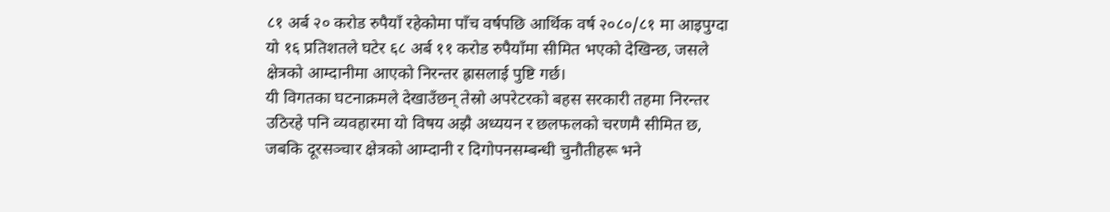८१ अर्ब २० करोड रुपैयाँ रहेकोमा पाँच वर्षपछि आर्थिक वर्ष २०८०/८१ मा आइपुग्दा यो १६ प्रतिशतले घटेर ६८ अर्ब ११ करोड रुपैयाँमा सीमित भएको देखिन्छ, जसले क्षेत्रको आम्दानीमा आएको निरन्तर ह्रासलाई पुष्टि गर्छ।
यी विगतका घटनाक्रमले देखाउँछन् तेस्रो अपरेटरको बहस सरकारी तहमा निरन्तर उठिरहे पनि व्यवहारमा यो विषय अझै अध्ययन र छलफलको चरणमै सीमित छ, जबकि दूरसञ्चार क्षेत्रको आम्दानी र दिगोपनसम्बन्धी चुनौतीहरू भने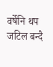वर्षेनि थप जटिल बन्दै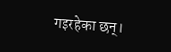गइरहेका छन्।